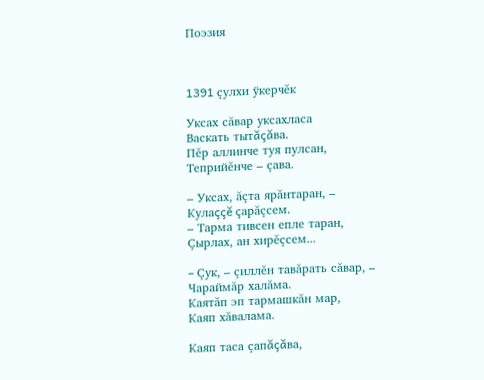Поэзия



1391 çулхи ўкерчĕк

Уксах сăвар уксахласа
Васкать тытăçăва.
Пĕр аллинче туя пулсан,
Теприйĕнче – çава.

– Уксах, ăçта ярăнтаран, –
Кулаççĕ çарăçсем.
– Тарма тивсен епле таран,
Çырлах, ан хирĕçсем...

– Çук, – çиллĕн тавăрать сăвар, –
Чараймăр халăма.
Каятăп эп тармашкăн мар,
Каяп хăвалама.

Каяп таса çапăçăва,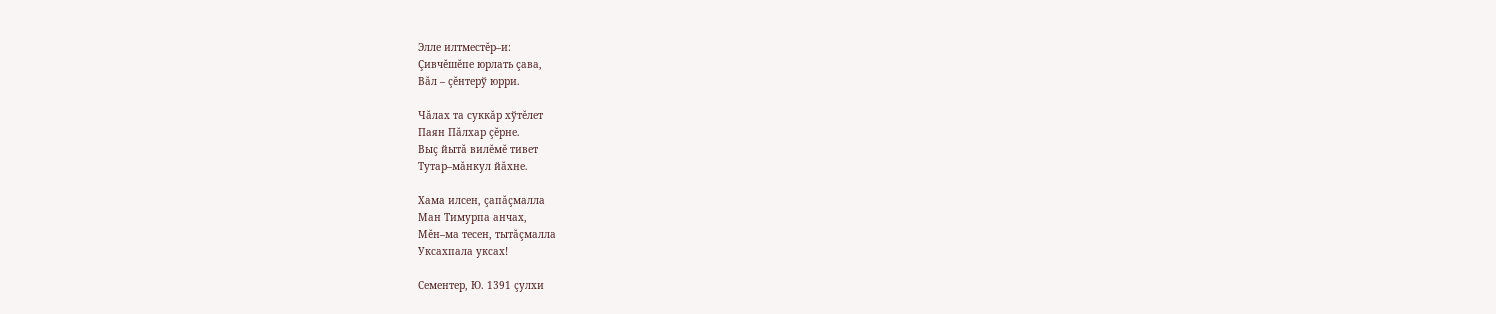Элле илтместĕр–и:
Çивчĕшĕпе юрлать çава,
Вăл – çĕнтерў юрри.

Чăлах та суккăр хўтĕлет
Паян Пăлхар çĕрне.
Выç йытă вилĕмĕ тивет
Тутар–мăнкул йăхне.

Хама илсен, çапăçмалла
Ман Тимурпа анчах,
Мĕн–ма тесен, тытăçмалла
Уксахпала уксах!

Сементер, Ю. 1391 çулхи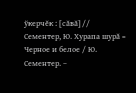ўкерчĕк : [сăвă] // Сементер, Ю. Хурапа шурă = Черное и белое / Ю. Сементер. –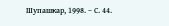Шупашкар, 1998. – С. 44.